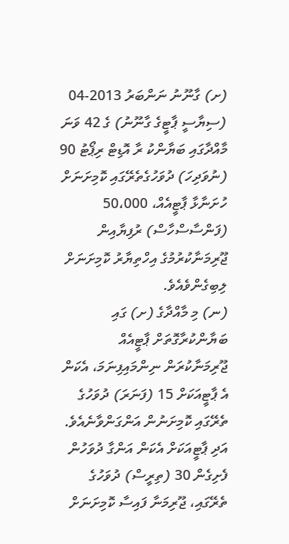(ށ) ގާނޫނު ނަންބަރު 2013-04 (ސިޔާސީ ޕާޓީގެ ގާނޫނު) ގެ 42 ވަނަ މާއްދާގައި ބަޔާންކު ރާ އޮޑިޓް ރިޕޯޓު 90 (ނުވަދިހަ) ދުވަހުގެތެރޭގައި ކޮމިށަނަށް ހުށަނާޅާ ޕާޓީއެއް، 50،000 (ފަންސާސްހާސް) ރުފިޔާއިން ޖޫރިމަނާކުރުމުގެ އިހްތިޔާރު ކޮމިށަނަށް ލިބިގެންވެއެވެ.
(ނ) މި މާއްދާގެ (ށ) ގައި ބަޔާންކުރާގޮތަށް ޕާޓީއެއް ޖޫރިމަނާކުރަން ނިންމައިފިނަމަ، އެކަން އެ ޕާޓީއަކަށް 15 (ފަނަރަ) ދުވަހުގެ ތެރޭގައި ކޮމިށަނުން އަންގަންވާނެއެވެ. އަދި ޕާޓީއަކަށް އެކަން އަންގާ ދުވަހުން ފެށިގެން 30 (ތިރީސް) ދުވަހުގެ ތެރޭގައި، ޖޫރިމަނާ ފައިސާ ކޮމިށަނަށް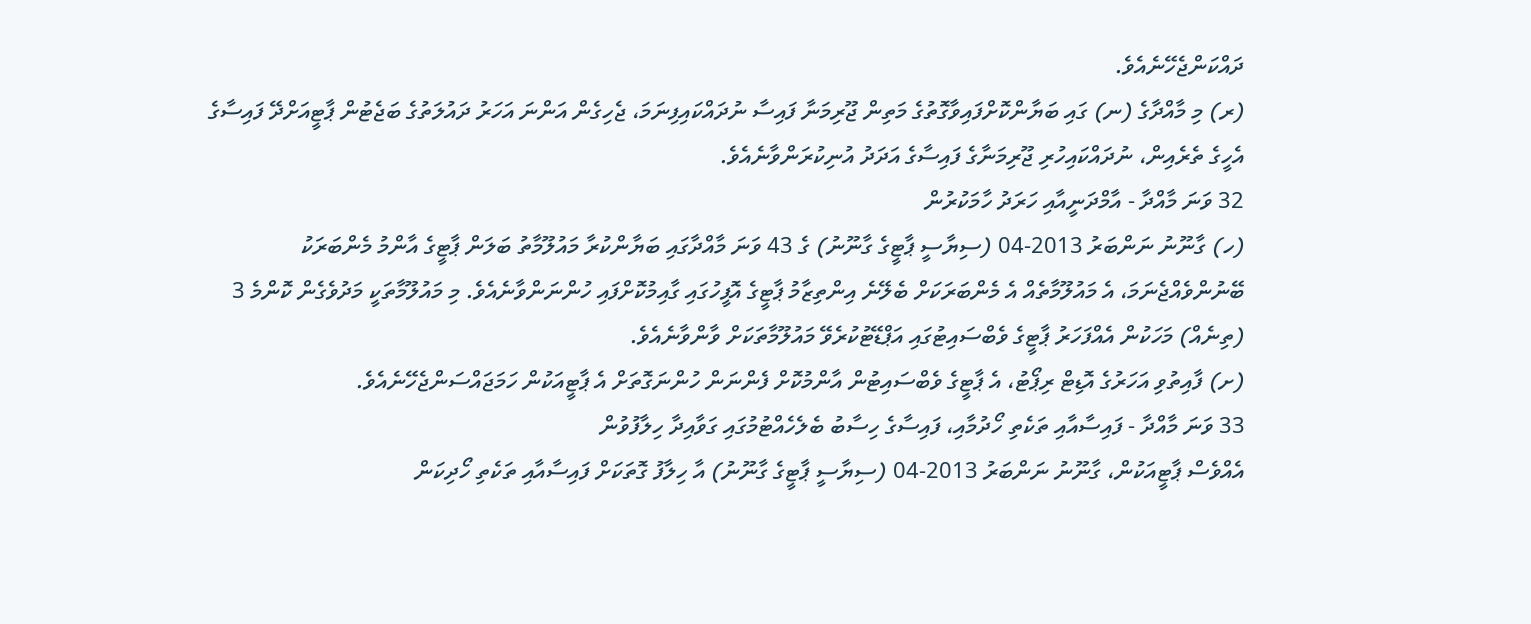ދައްކަންޖެހޭނެއެވެ.
(ރ) މި މާއްދާގެ (ނ) ގައި ބަޔާންކޮށްފައިވާގޮތުގެ މަތިން ޖޫރިމަނާ ފައިސާ ނުދައްކައިފިނަމަ، ޖެހިގެން އަންނަ އަހަރު ދައުލަތުގެ ބަޖެޓުން ޕާޓީއަށްދޭ ފައިސާގެ އެހީގެ ތެރެއިން، ނުދައްކައިހުރި ޖޫރިމަނާގެ ފައިސާގެ އަދަދު އުނިކުރަންވާނެއެވެ.
32 ވަނަ މާއްދާ - އާމްދަނީއާއި ހަރަދު ހާމަކުރުން
(ހ) ގާނޫނު ނަންބަރު 2013-04 (ސިޔާސީ ޕާޓީގެ ގާނޫނު) ގެ 43 ވަނަ މާއްދާގައި ބަޔާންކުރާ މައުލޫމާތު ބަލަން ޕާޓީގެ އާންމު މެންބަރަކު ބޭނުންވެއްޖެނަމަ، އެ މައުލޫމާތެއް އެ މެންބަރަކަށް ބެލޭނެ އިންތިޒާމު ޕާޓީގެ އޮފީހުގައި ގާއިމުކޮށްފައި ހުންނަންވާނެއެވެ. މި މައުލޫމާތަކީ މަދުވެގެން ކޮންމެ 3 (ތިނެއް) މަހަކުން އެއްފަހަރު ޕާޓީގެ ވެބްސައިޓުގައި އަޕްޑޭޓުކުރެވޭ މައުލޫމާތަކަށް ވާންވާނެއެވެ.
(ށ) ފާއިތުވި އަހަރުގެ އޮޑިޓް ރިޕޯޓު، އެ ޕާޓީގެ ވެބްސައިޓުން އާންމުކޮށް ފެންނަން ހުންނަގޮތަށް އެ ޕާޓީއަކުން ހަމަޖައްސަންޖެހޭނެއެވެ.
33 ވަނަ މާއްދާ - ފައިސާއާއި ތަކެތި ހޯދުމާއި، ފައިސާގެ ހިސާބު ބެލެހެއްޓުމުގައި ގަވާއިދާ ހިލާފުވުން
އެއްވެސް ޕާޓީއަކުން، ގާނޫނު ނަންބަރު 2013-04 (ސިޔާސީ ޕާޓީގެ ގާނޫނު) އާ ހިލާފު ގޮތަކަށް ފައިސާއާއި ތަކެތި ހޯދިކަން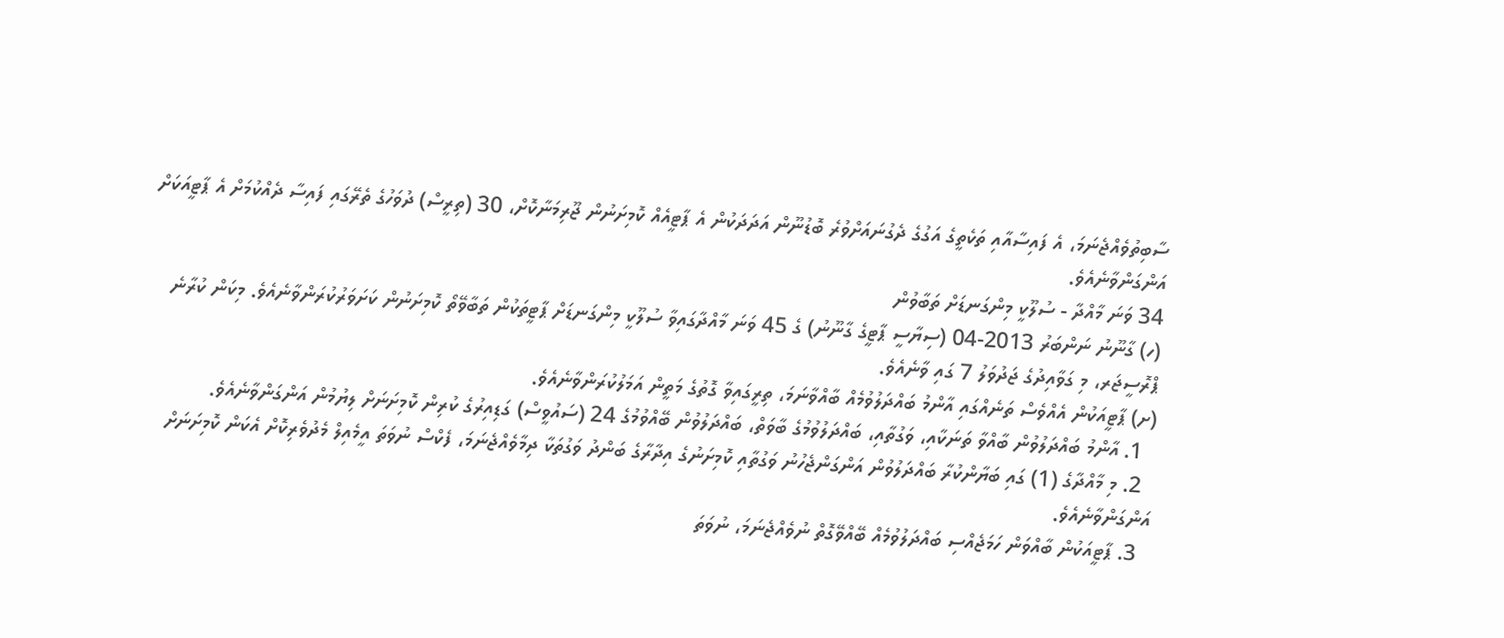ސާބިތުވެއްޖެނަމަ، އެ ފައިސާއާއި ތަކެތީގެ އަގުގެ ދެގުނައަށްވުރެ ބޮޑުނޫން އަދަދަކުން އެ ޕާޓީއެއް ކޮމިށަނުން ޖޫރިމަނާކޮށް، 30 (ތިރީސް) ދުވަހުގެ ތެރޭގައި ފައިސާ ދެއްކުމަށް އެ ޕާޓީއަކަށް އަންގަންވާނެއެވެ.
34 ވަނަ މާއްދާ - ސުލޫކީ މިންގަނޑަށް ތަބާވުން
(ހ) ގާނޫނު ނަންބަރު 2013-04 (ސިޔާސީ ޕާޓީގެ ގާނޫނު) ގެ 45 ވަނަ މާއްދާގައިވާ ސުލޫކީ މިންގަނޑަށް ޕާޓީތަކުން ތަބާވޭތޯ ކޮމިށަނުން ކަށަވަރުކުރަންވާނެއެވެ. މިކަން ކުރާނެ ޕްރޮސީޖަރ، މި ގަވާއިދުގެ ޖަދުވަލު 7 ގައި ވާނެއެވެ.
(ށ) ޕާޓީއަކުން އެއްވެސް ތަނެއްގައި އާންމު ބައްދަލުވުމެއް ބާއްވާނަމަ، ތިރީގައިވާ ގޮތުގެ މަތީން އަމަލުކުރަންވާނެއެވެ.
  1. އާންމު ބައްދަލުވުން ބާއްވާ ތަނަކާއި، ވަގުތާއި، ބައްދަލުވުމުގެ ބާވަތް، ބައްދަލުވުން ބޭއްވުމުގެ 24 (ސައުވީސް) ގަޑިއިރުގެ ކުރިން ކޮމިށަނަށް ލިޔުމުން އަންގަންވާނެއެވެ.
  2. މި މާއްދާގެ (1) ގައި ބަޔާންކުރާ ބައްދަލުވުން އަންގަންޖެހުނު ވަގުތާއި ކޮމިށަނުގެ އިދާރާގެ ބަންދު ވަގުތަކާ ދިމާވެއްޖެނަމަ، ފެކްސް ނުވަތަ އީމެއިލް މެދުވެރިކޮށް އެކަން ކޮމިށަނަށް އަންގަންވާނެއެވެ.
  3. ޕާޓީއަކުން ބާއްވަން ހަމަޖެއްސި ބައްދަލުވުމެއް ބޭއްވޭގޮތް ނުވެއްޖެނަމަ، ނުވަތަ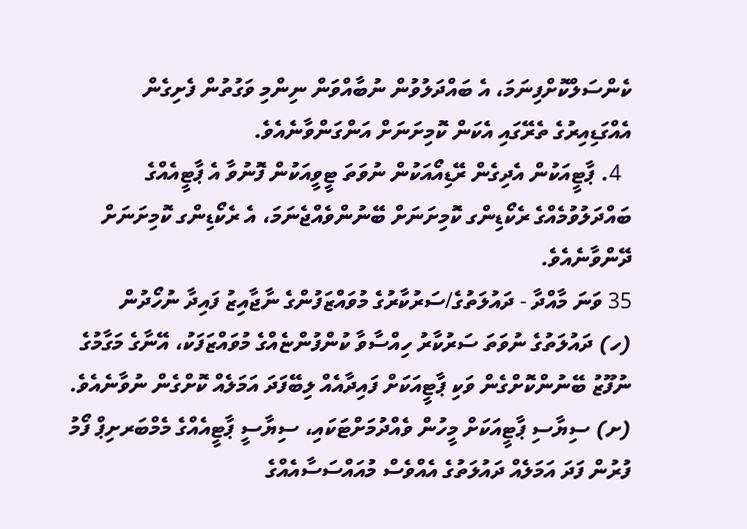ކެންސަލްކޮށްފިނަމަ، އެ ބައްދަލުވުން ނުބާއްވަން ނިންމި ވަގުތުން ފެށިގެން އެއްގަޑިއިރުގެ ތެރޭގައި އެކަން ކޮމިށަނަށް އަންގަންވާނެއެވެ.
  4. ޕާޓީއަކުން އެދިގެން ރޭޑިއޯއަކުން ނުވަތަ ޓީވީއަކުން ފޮނުވާ އެ ޕާޓީއެއްގެ ބައްދަލުވުމެއްގެ ރެކޯޑިންގ ކޮމިށަނަށް ބޭނުންވެއްޖެނަމަ، އެ ރެކޯޑިންގ ކޮމިށަނަށް ދޭންވާނެއެވެ.
35 ވަނަ މާއްދާ - ދައުލަތުގެ/ސަރުކާރުގެ މުވައްޒަފުންގެ ނާޖާއިޒު ފައިދާ ނުހޯދުން
(ހ) ދައުލަތުގެ ނުވަތަ ސަރުކާރު ހިއްސާވާ ކުންފުންޏެއްގެ މުވައްޒަފަކު، އޭނާގެ މަގާމުގެ ނުފޫޒު ބޭނުންކޮށްގެން ވަކި ޕާޓީއަކަށް ފައިދާއެއް ލިބޭފަދަ އަމަލެއް ކޮށްގެން ނުވާނެއެވެ.
(ށ) ސިޔާސި ޕާޓީއަކަށް މީހުން ވެއްދުމަށްޓަކައި، ސިޔާސީ ޕާޓީއެއްގެ މެމްބަރށިޕް ފޯމު ފުރުން ފަދަ އަމަލެއް ދައުލަތުގެ އެއްވެސް މުއައްސަސާއެއްގެ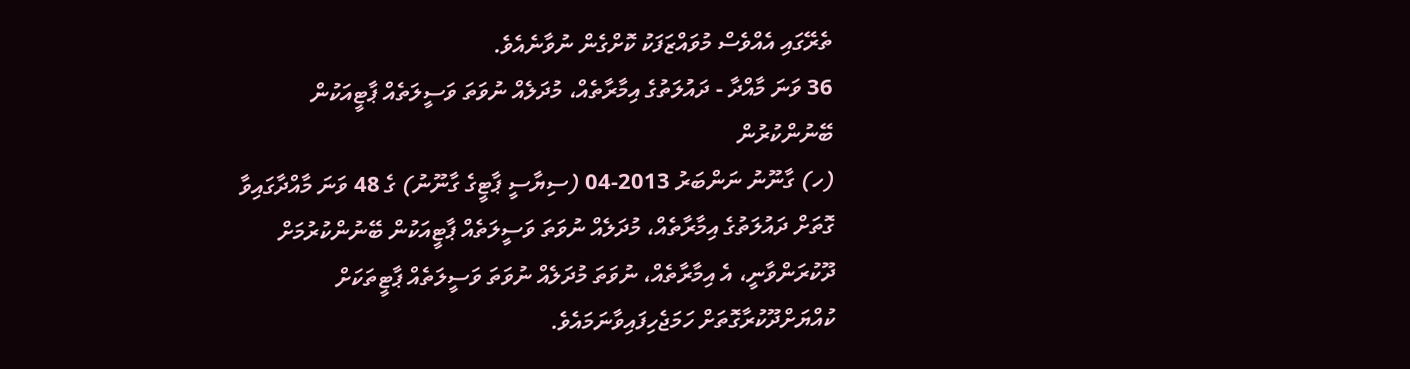ތެރޭގައި އެއްވެސް މުވައްޒަފަކު ކޮށްގެން ނުވާނެއެވެ.
36 ވަނަ މާއްދާ - ދައުލަތުގެ އިމާރާތެއް، މުދަލެއް ނުވަތަ ވަސީލަތެއް ޕާޓީއަކުން ބޭނުންކުރުން
(ހ) ގާނޫނު ނަންބަރު 2013-04 (ސިޔާސީ ޕާޓީގެ ގާނޫނު) ގެ 48 ވަނަ މާއްދާގައިވާ ގޮތަށް ދައުލަތުގެ އިމާރާތެއް، މުދަލެއް ނުވަތަ ވަސީލަތެއް ޕާޓީއަކުން ބޭނުންކުރުމަށް ދޫކުރަންވާނީ، އެ އިމާރާތެއް، ނުވަތަ މުދަލެއް ނުވަތަ ވަސީލަތެއް ޕާޓީތަކަށް ކުއްޔަށްދޫކުރާގޮތަށް ހަމަޖެހިފައިވާނަމައެވެ.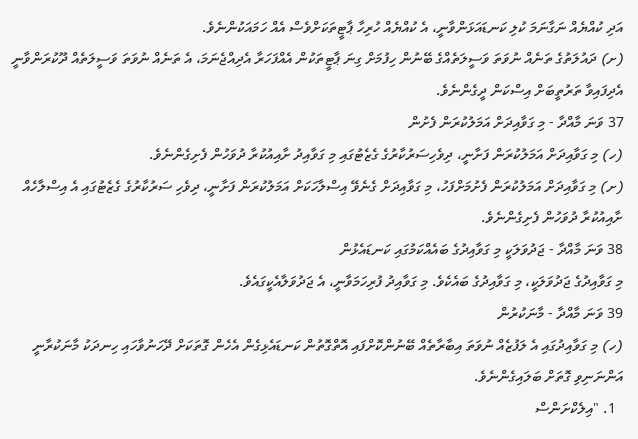އަދި ކުއްޔެއް ނަގާނަމަ ކުލި ކަނޑައަޅަންވާނީ، އެ ކުއްޔެއް ހުރިހާ ޕާޓީތަކަށްވެސް އެއް ހަމައަކުންނެވެ.
(ށ) ދައުލަތުގެ ތަނެއް ނުވަތަ ވަސީލަތެއްގެ ބޭނުން ހިފުމަށް ގިނަ ޕާޓީތަކުން އެއްފަހަރާ އެދިއްޖެނަމަ، އެ ތަނެއް ނުވަތަ ވަސީލަތެއް ދޫކުރަންވާނީ އެދިފައިވާ ތަރުތީބަށް އިސްކަން ދީގެންނެވެ.
37 ވަނަ މާއްދާ - މި ގަވާއިދަށް އަމަލުކުރަން ފެށުން
(ހ) މި ގަވާއިދަށް އަމަލުކުރަން ފަށާނީ، ދިވެހިސަރުކާރުގެ ގެޒެޓުގައި މި ގަވާއިދު ށާއިއުކުރާ ދުވަހުން ފެށިގެންނެވެ.
(ށ) މި ގަވާއިދަށް އަމަލުކުރަން ފެށުމަށްފަހު، މި ގަވާއިދަށް ގެނެވޭ އިސްލާހަކަށް އަމަލުކުރަން ފަށާނީ، ދިވެހި ސަރުކާރުގެ ގެޒެޓުގައި އެ އިސްލާހެއް ށާއިއުކުރާ ދުވަހުން ފެށިގެންނެވެ.
38 ވަނަ މާއްދާ - ޖަދުވަލަކީ މި ގަވާއިދުގެ ބައެއްކަމުގައި ކަނޑައެޅުން
މި ގަވާއިދުގެ ޖަދުވަލަކީ، މި ގަވާއިދުގެ ބައެކެވެ. މި ގަވާއިދު ފުރިހަމަވާނީ، އެ ޖަދުވަލާއެކީގައެވެ.
39 ވަނަ މާއްދާ - މާނަކުރުން
(ހ) މި ގަވާއިދުގައި އެ ލަފުޒެއް ނުވަތަ އިބާރާތެއް ބޭނުންކޮށްފައި އޮތްގޮތުން ކަނޑައެޅިގެން އެހެން ގޮތަކަށް ދޭހަނުވާހައި ހިނދަކު މާނަކުރާނީ އަންނަނިވި ގޮތަށް ބަލައިގެންނެވެ.
  1. "އިލެކްށަންސް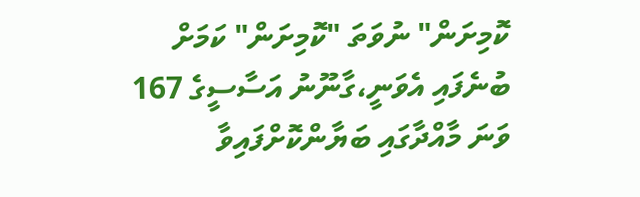ކޮމިށަން" ނުވަތަ "ކޮމިށަން" ކަމަށް ބުނެފައި އެވަނީ،ގާނޫނު އަސާސީގެ 167 ވަނަ މާއްދާގައި ބަޔާންކޮށްފައިވާ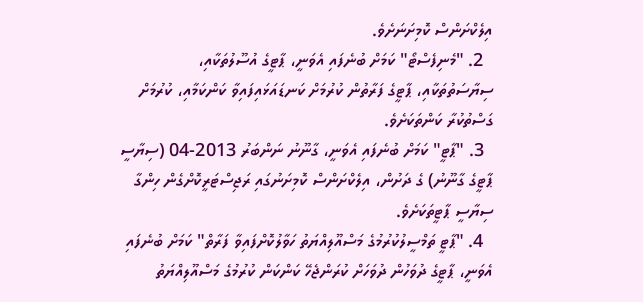އިލެކްށަންސް ކޮމިށަނަށެވެ.
  2. "މެނިފެސްޓޯ" ކަމަށް ބުނެފައި އެވަނީ، ޕާޓީގެ އުސޫލުތަކާއި، ސިޔާސަތުތަކާއި، ޕާޓީގެ ފަރާތުން ކުރުމަށް ކަނޑައަޅައިފައިވާ ކަންކަމާއި، ކުރުމަށް ގަސްތުކުރާ ކަންތަކަށެވެ.
  3. "ޕާޓީ" ކަމަށް ބުނެފައި އެވަނީ، ގާނޫނު ނަންބަރު 2013-04 (ސިޔާސީ ޕާޓީގެ ގާނޫނު) ގެ ދަށުން، އިލެކްށަންސް ކޮމިށަނުގައި ރަޖިސްޓަރީކޮށްގެން ހިންގާ ސިޔާސީ ޕާޓީތަކަށެވެ.
  4. "ޕާޓީ ތަމްސީލުކުރުމުގެ މަސްއޫލިއްޔަތު ހަވާލުކޮށްފައިވާ ފަރާތް" ކަމަށް ބުނެފައި އެވަނީ، ޕާޓީގެ ދުވަހުން ދުވަހަށް ކުރަންޖެހޭ ކަންކަން ކުރުމުގެ މަސްއޫލިއްޔަތު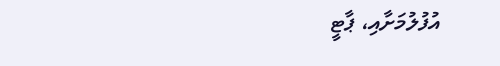އުފުލުމަށާއި، ޕާޓީ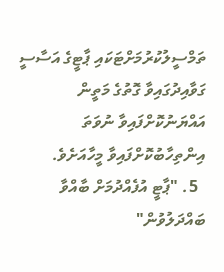ތަމްސީލުކުރުމަށްޓަކައި ޕާޓީގެ އަސާސީ ގަވާއިދުގައިވާ ގޮތުގެ މަތީން އައްޔަނުކޮށްފައިވާ ނުވަތަ އިންތިހާބުކޮށްފައިވާ މީހާއަށެވެ.
  5. "ޕާޓީ އުފެއްދުމަށް ބާއްވާ ބައްދަލުވުން"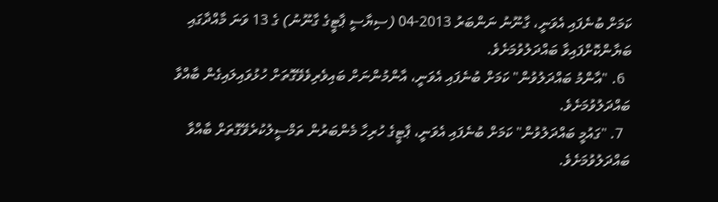ކަމަށް ބުނެފައި އެވަނީ، ގާނޫނު ނަންބަރު 2013-04 (ސިޔާސީ ޕާޓީގެ ގާނޫނު) ގެ 13 ވަނަ މާއްދާގައި ބަޔާންކޮށްފައިވާ ބައްދަލުވުމަށެވެ.
  6. "އާންމު ބައްދަލުވުން" ކަމަށް ބުނެފައި އެވަނީ، އާންމުންނަށް ބައިވެރިވެވޭގޮތަށް ހުޅުވައިލައިގެން ބާއްވާ ބައްދަލުވުމަށެވެ.
  7. "ގައުމީ ބައްދަލުވުން" ކަމަށް ބުނެފައި އެވަނީ، ޕާޓީގެ ހުރިހާ މެންބަރުން ތަމްސީލުކުރެވޭގޮތަށް ބާއްވާ ބައްދަލުވުމަށެވެ.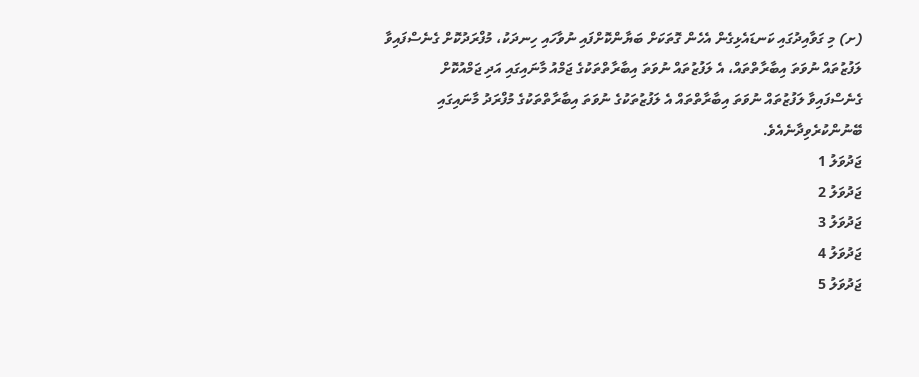(ށ) މި ގަވާއިދުގައި ކަނޑައެޅިގެން އެހެން ގޮތަކަށް ބަޔާންކޮށްފައި ނުވާހައި ހިނދަކު، މުފްރަދުކޮށް ގެނެސްފައިވާ ލަފުޒުތައް ނުވަތަ އިބާރާތްތައް، އެ ލަފުޒުތައް ނުވަތަ އިބާރާތްތަކުގެ ޖަމްއު މާނައިގައި އަދި ޖަމްއުކޮށް ގެނެސްފައިވާ ލަފުޒުތައް ނުވަތަ އިބާރާތްތައް އެ ލަފުޒުތަކުގެ ނުވަތަ އިބާރާތްތަކުގެ މުފްރަދު މާނައިގައި ބޭނުންކުރެވިދާނެއެވެ.
ޖަދުވަލު 1
ޖަދުވަލު 2
ޖަދުވަލު 3
ޖަދުވަލު 4
ޖަދުވަލު 5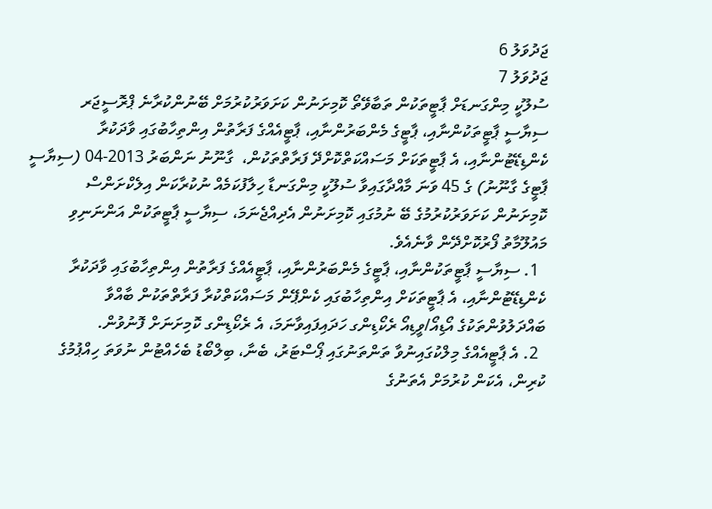ޖަދުވަލު 6
ޖަދުވަލު 7
ސުލޫކީ މިންގަނޑަށް ޕާޓީތަކުން ތަބާވޭތޯ ކޮމިށަނުން ކަށަވަރުކުރުމަށް ބޭނުންކުރާނެ ޕްރޮސީޖަރ
ސިޔާސީ ޕާޓީތަކުންނާއި، ޕާޓީގެ މެންބަރުންނާއި، ޕާޓީއެއްގެ ފަރާތުން އިންތިހާބުގައި ވާދަކުރާ ކެންޑިޑޭޓުންނާއި، އެ ޕާޓީތަކަށް މަސައްކަތްކޮށްދޭ ފަރާތްތަކުން،  ގާނޫނު ނަންބަރު 2013-04 (ސިޔާސީ ޕާޓީގެ ގާނޫނު) ގެ 45 ވަނަ މާއްދާގައިވާ ސުލޫކީ މިންގަނޑާ ހިލާފުކަމެއް ނުކުރާކަން އިލެކްށަންސް ކޮމިށަނުން ކަށަވަރުކުރުމުގެ ބޭ ނުމުގައި ކޮމިށަނުން އެދިއްޖެނަމަ، ސިޔާސީ ޕާޓީތަކުން އަންނަނިވި މައުލޫމާތު ފޯރުކޮށްދޭން ވާނެއެވެ.
  1. ސިޔާސީ ޕާޓީތަކުންނާއި، ޕާޓީގެ މެންބަރުންނާއި، ޕާޓީއެއްގެ ފަރާތުން އިންތިހާބުގައި ވާދަކުރާ ކެންޑިޑޭޓުންނާއި، އެ ޕާޓީތަކަށް އިންތިހާބުގައި ކެންޕޭން މަސައްކަތްކުރާ ފަރާތްތަކުން ބާއްވާ ބައްދަލުވުންތަކުގެ އޯޑިއޯ/ވީޑިއޯ ރެކޯޑިންގ ހަދައިފައިވާނަމަ، އެ ރެކޯޑިންގ ކޮމިށަނަށް ފޮނުވުން.
  2. އެ ޕާޓީއެއްގެ މިލްކުގައިނުވާ ތަންތަނުގައި ޕޯސްޓަރު، ބެނާ، ބިލްބޯޑު ބެހެއްޓުން ނުވަތަ ހިއްޕުމުގެ ކުރިން، އެކަން ކުރުމަށް އެތަނުގެ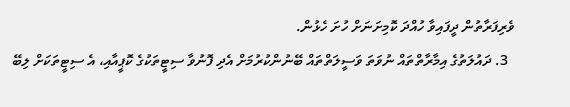ވެރިފަރާތުން ދީފައިވާ ހުއްދަ ކޮމިށަނަށް ހުށަ ހެޅުން.
  3. ދައުލަތުގެ އިމާރާތްތައް ނުވަތަ ވަސީލަތްތައް ބޭނުންކުރުމަށް އެދި ފޮނުވާ ސިޓީތަކުގެ ކޮޕީއާއި، އެ ސިޓީތަކަށް ލިބޭ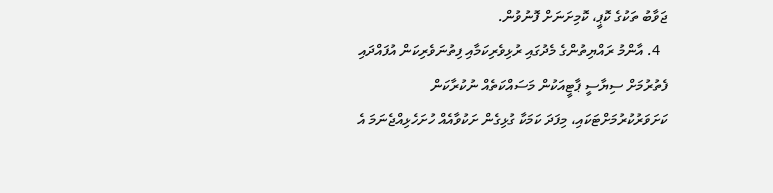ޖަވާބު ތަކުގެ ކޮޕީ، ކޮމިށަނަށް ފޮނުވުން.
  4. އާންމު ރައްޔިތުންގެ މެދުގައި ރުޅިވެރިކަމާއި ފިތުނަވެރިކަން އުފައްދައި ފެތުރުމަށް ސިޔާސީ ޕާޓީއަކުން މަސައްކަތެއް ނުކުރާކަން ކަށަވަރުކުރުމަށްޓަކައި، މިފަދަ ކަމަކާ ގުޅިގެން ށަކުވާއެއް ހުށަހެޅިއްޖެނަމަ އެ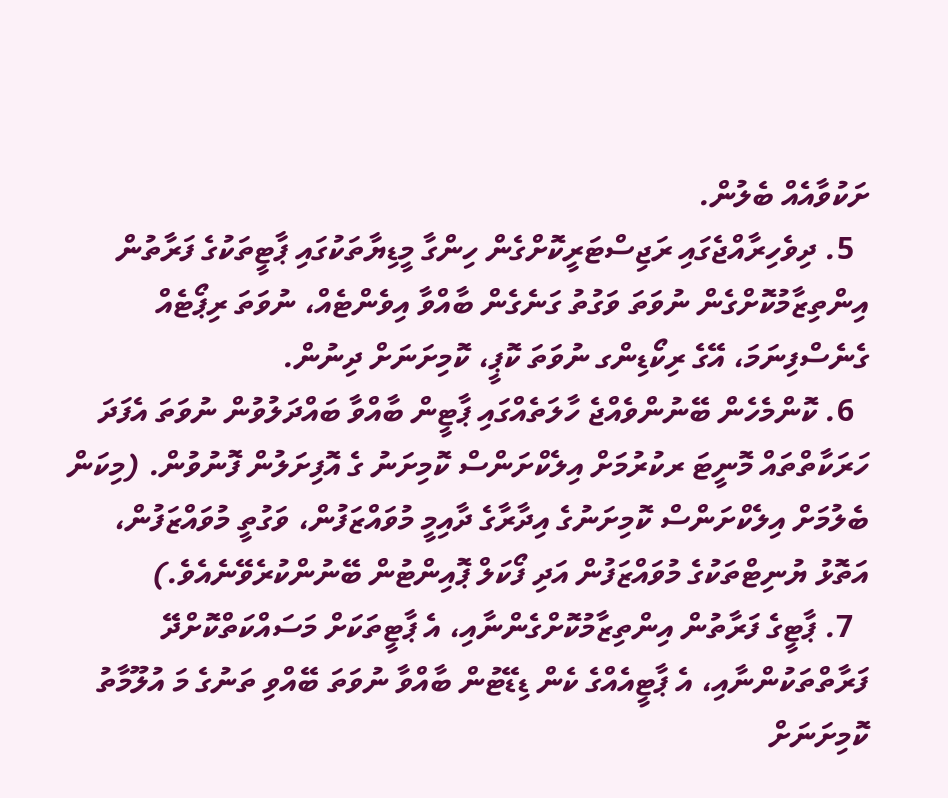ށަކުވާއެއް ބެލުން.
  5. ދިވެހިރާއްޖެގައި ރަޖިސްޓަރީކޮށްގެން ހިންގާ މީޑިޔާތަކުގައި ޕާޓީތަކުގެ ފަރާތުން އިންތިޒާމުކޮށްގެން ނުވަތަ ވަގުތު ގަނެގެން ބާއްވާ އިވެންޓެއް، ނުވަތަ ރިޕޯޓެއް ގެނެސްފިނަމަ، އޭގެ ރިކޯޑިންގ ނުވަތަ ކޮޕީ، ކޮމިށަނަށް ދިނުން.
  6. ކޮންމެހެން ބޭނުންވެއްޖެ ހާލަތެއްގައި ޕާޓީން ބާއްވާ ބައްދަލުވުން ނުވަތަ އެފަދަ ހަރަކާތްތައް މޮނީޓަ ރކުރުމަށް އިލެކްށަންސް ކޮމިށަނު ގެ އޮފިށަލުން ފޮނުވުން. (މިކަން ބެލުމަށް އިލެކްށަންސް ކޮމިށަނުގެ އިދާރާގެ ދާއިމީ މުވައްޒަފުން، ވަގުތީ މުވައްޒަފުން، އަތޮޅު ޔުނިޓްތަކުގެ މުވައްޒަފުން އަދި ފޯކަލް ޕޮއިންޓުން ބޭނުންކުރެވޭނެއެވެ.)
  7. ޕާޓީގެ ފަރާތުން އިންތިޒާމުކޮށްގެންނާއި، އެ ޕާޓީތަކަށް މަސައްކަތްކޮށްދޭ ފަރާތްތަކުންނާއި، އެ ޕާޓީއެއްގެ ކެން ޑިޑޭޓުން ބާއްވާ ނުވަތަ ބޭއްވި ތަނުގެ މަ އުލޫމާތު ކޮމިށަނަށް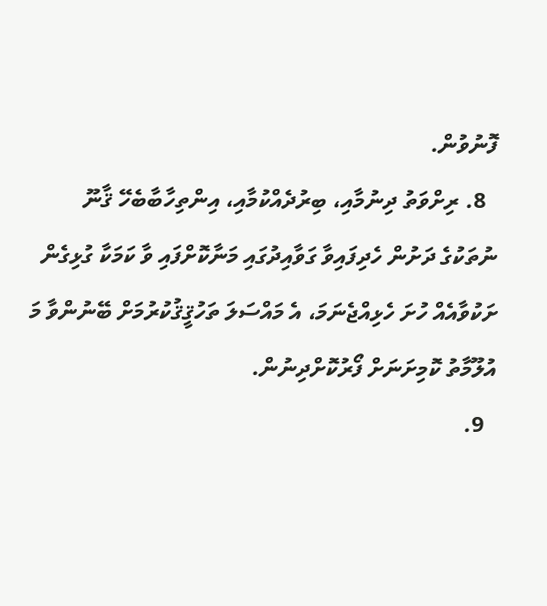ފޮނުވުން.
  8. ރިށްވަތު ދިނުމާއި، ބިރުދެއްކުމާއި، އިންތިހާބާބެހޭ ޤާނޫ ނުތަކުގެ ދަށުން ހެދިފައިވާ ގަވާއިދުގައި މަނާކޮށްފައި ވާ ކަމަކާ ގުޅިގެން ށަކުވާއެއް ހުށަ ހެޅިއްޖެނަމަ، އެ މައްސަލަ ތަހުޤީޤުކުރުމަށް ބޭނުންވާ މަ އުލޫމާތު ކޮމިށަނަށް ފޯރުކޮށްދިނުން.
  9.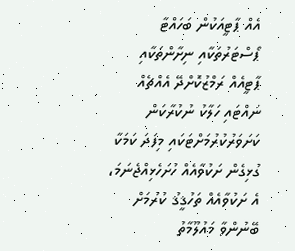އެއް ޕާޓީއަކުން ބަހައްޓާ ޕޯސްޓަރުތަކާއި ނިށާންތަކާއި ޕާޓީއެއް ރަމްޒުކޮށްދޭ އެއްޗެއް ނައްޓައި ހަލާކު ނުކުރާކަން ކަށަވަރުކުރުމަށްޓަކައި މިފަދަ ކަމަކާ ގުޅިގެން ށަކުވާއެއް ހުށަހެޅިއްޖެނަމަ، އެ ށަކުވާއެއް ތަހުޤީޤު ކުރުމަށް ބޭނުންވާ މައުލޫމާތު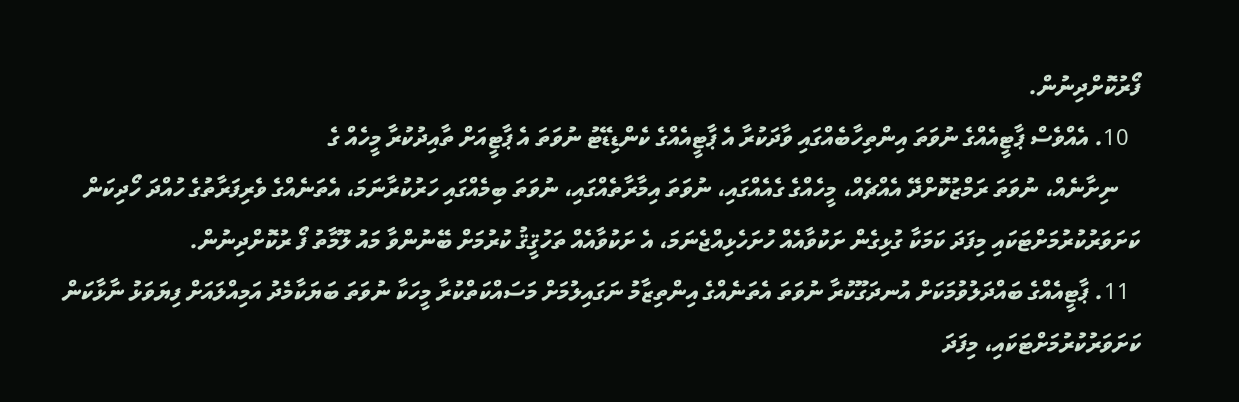ފޯރުކޮށްދިނުން.
  10. އެއްވެސް ޕާޓީއެއްގެ ނުވަތަ އިންތިހާބެއްގައި ވާދަކުރާ އެ ޕާޓީއެއްގެ ކެންޑިޑޭޓު ނުވަތަ އެ ޕާޓީއަށް ތާއިދުކުރާ މީހެއް ގެ
    ނިށާނެއް، ނުވަތަ ރަމްޒުކޮށްދޭ އެއްޗެއް، މީހެއްގެ ގެއެއްގައި، ނުވަތަ އިމާރާތެއްގައި، ނުވަތަ ބިމެއްގައި ހަރުކުރާނަމަ، އެތަނެއްގެ ވެރިފަރާތުގެ ހުއްދަ ހޯދިކަން ކަށަވަރުކުރުމަށްޓަކައި މިފަދަ ކަމަކާ ގުޅިގެން ށަކުވާއެއް ހުށަހެޅިއްޖެނަމަ، އެ ށަކުވާއެއް ތަހުޤީޤު ކުރުމަށް ބޭނުންވާ މައު ލޫމާތު ފޯ ރުކޮށްދިނުން.
  11. ޕާޓީއެއްގެ ބައްދަލުވުމަކަށް އުނދަގޫކުރާ ނުވަތަ އެތަނެއްގެ އިންތިޒާމު ނަގައިލުމަށް މަސައްކަތްކުރާ މީހަކާ ނުވަތަ ބަޔަކާމެދު އަމިއްލައަށް ފިޔަވަޅު ނާޅާކަން ކަށަވަރުކުރުމަށްޓަކައި، މިފަދަ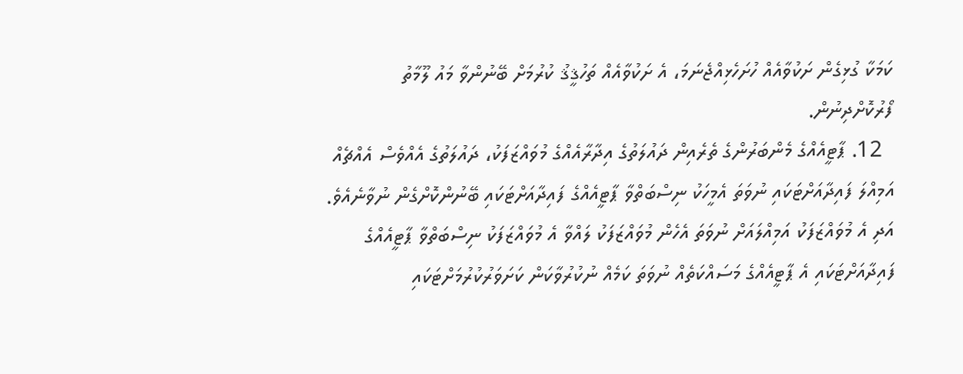ކަމަކާ ގުޅިގެން ށަކުވާއެއް ހުށަހެޅިއްޖެނަމަ، އެ ށަކުވާއެއް ތަހުޤީޤު ކުރުމަށް ބޭނުންވާ މައު ލޫމާތު ފޯރުކޮށްދިނުން.
  12. ޕާޓީއެއްގެ މެންބަރުންގެ ތެރެއިން ދައުލަތުގެ އިދާރާއެއްގެ މުވައްޒަފަކު، ދައުލަތުގެ އެއްވެސް އެއްޗެއް އަމިއްލަ ފައިދާއަށްޓަކައި ނުވަތަ އެމީހަކު ނިސްބަތްވާ ޕާޓީއެއްގެ ފައިދާއަށްޓަކައި ބޭނުންކޮށްގެން ނުވާނެއެވެ. އަދި އެ މުވައްޒަފަކު އަމިއްލައަށް ނުވަތަ އެހެން މުވައްޒަފަކު ލައްވާ އެ މުވައްޒަފަކު ނިސްބަތްވާ ޕާޓީއެއްގެ ފައިދާއަށްޓަކައި އެ ޕާޓީއެއްގެ މަސައްކަތެއް ނުވަތަ ކަމެއް ނުކުރުވާކަން ކަށަވަރުކުރުމަށްޓަކައި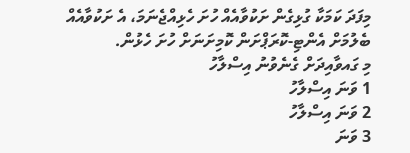މިފަދަ ކަމަކާ ގުޅިގެން ށަކުވާއެއް ހުށަ ހެޅިއްޖެނަމަ، އެ ށަކުވާއެއް ބެލުމަށް އެންޓި-ކޮރަޕްށަން ކޮމިށަނަށް ހުށަ ހެޅުން.
މި ގައވާއިދަށް ގެނެވުނު އިސްލާހު
1 ވަނަ އިސްލާހު
2 ވަނަ އިސްލާހު
3 ވަނަ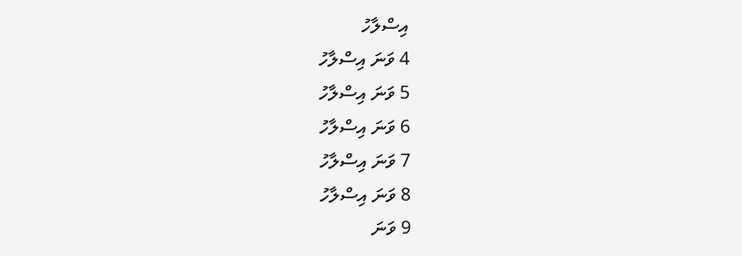އިސްލާހު
4 ވަނަ އިސްލާހު
5 ވަނަ އިސްލާހު
6 ވަނަ އިސްލާހު
7 ވަނަ އިސްލާހު
8 ވަނަ އިސްލާހު
9 ވަނަ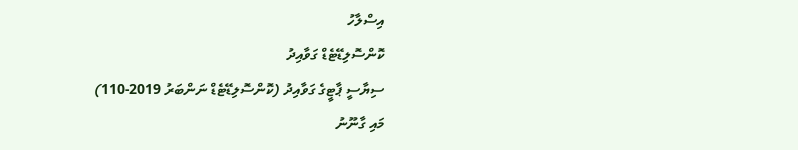އިސްލާހު
ކޮންސޮލިޑޭޓެޑް ގަވާއިދު
ސިޔާސީ ޕާޓީގެ ގަވާއިދު (ކޮންސޮލިޑޭޓެޑް ނަންބަރު 2019-110)
މައި ގާނޫނު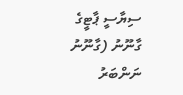ސިޔާސީ ޕާޓީގެ ގާނޫނު (ގާނޫނު ނަންބަރު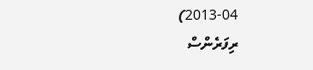2013-04)
ރިފަރެންސް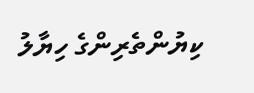ކިޔުންތެރިންގެ ހިޔާލު